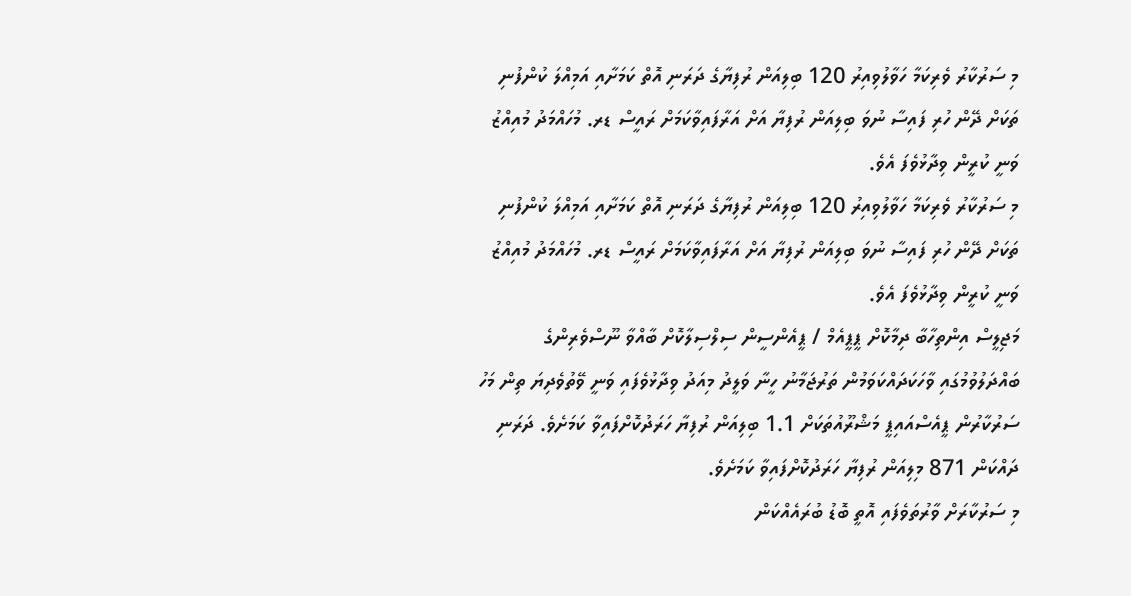މި ސަރުކާރު ވެރިކަމާ ހަވާލުވިއިރު 120 ބިލިއަން ރުފިޔާގެ ދަރަނި އޮތް ކަމަށާއި އަމިއްލަ ކުންފުނި ތަކަށް ދޭން ހުރި ފައިސާ ނުވަ ބިލިއަން ރުފިޔާ އަށް އަރާފައިވާކަމަށް ރައީސް ޑރ. މުހައްމަދު މުއިއްޒު ވަނީ ކުރީން ވިދާޅުވެފަ އެވެ.
މި ސަރުކާރު ވެރިކަމާ ހަވާލުވިއިރު 120 ބިލިއަން ރުފިޔާގެ ދަރަނި އޮތް ކަމަށާއި އަމިއްލަ ކުންފުނި ތަކަށް ދޭން ހުރި ފައިސާ ނުވަ ބިލިއަން ރުފިޔާ އަށް އަރާފައިވާކަމަށް ރައީސް ޑރ. މުހައްމަދު މުއިއްޒު ވަނީ ކުރީން ވިދާޅުވެފަ އެވެ.
މަޖިލީސް އިންތިހާބާ ދިމާކޮށް ޕީޕީއެމް / ޕީއެންސީން ސިލްސިލާކޮށް ބާއްވާ ނޫސްވެރިންގެ ބައްދަލުވުމުގައި ވާހަކަދައްކަވަމުން ތަރުޖަމާނު ހީނާ ވަލީދު މިއަދު ވިދާޅުވެފައި ވަނީ ވޭތުވެދިޔަ ތިން މަހު ސަރުކާރުން ޕީއެސްއައިޕީ މަޝްރޫއުތަކަށް 1.1 ބިލިއަން ރުފިޔާ ހަރަދުކޮށްފައިވާ ކަމަށެވެ. ދަރަނި ދައްކަން 871 މިލިއަން ރުފިޔާ ހަރަދުކޮށްފައިވާ ކަމަށެވެ.
މި ސަރުކާރަށް ވާރުތަވެފައި އޮތީ ބޮޑު ބުރައެއްކަން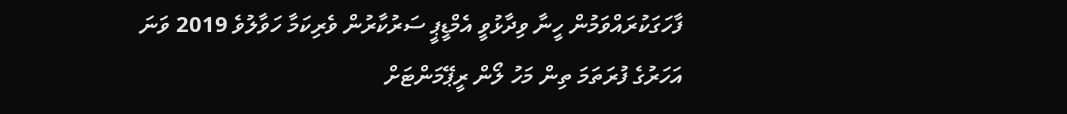ފާހަގަކުރައްވަމުން ހީނާ ވިދާޅުވީ އެމްޑީޕީ ސަރުކާރުން ވެރިކަމާ ހަވާލުވެ 2019 ވަނަ އަހަރުގެ ފުރަތަމަ ތިން މަހު ލޯން ރީޕޭމަންޓަށް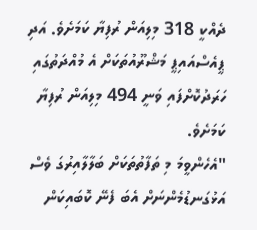ދެއްކީ 318 މިލިއަން ރުފިޔާ ކަމަށެވެ. އަދި ޕީއެސްއައިޕީ މަޝްރޫއުތަކަށް އެ މުއްދަތުގައި ހަރަދުކޮށްފައި ވަނީ 494 މިލިއަން ރުފިޔާ ކަމަށެވެ.
"އެހެންވީމަ މި ތަފާތުތަކަށް ބަލާލާއިރުގަ ވެސް އަޅުގަނޑުމެންނަށް އެބަ ފެނޭ ކޮބައިކަން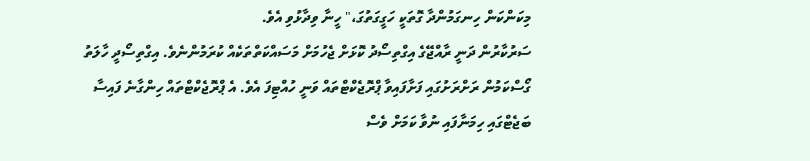މިކަންކަން ހިނގަމުންދާ ގޮތަކީ ހަގީގަތުގަ،" ހީނާ ވިދާޅުވި އެވެ.
ސަރުކާރުން ދަނީ ރާއްޖޭގެ އިގްތިސޯދު ކޮޅަށް ޖެހުމަށް މަސައްކަތްތަކެއް ކުރަމުންނެވެ. އިގްތިސޯދީ ހާލަތު ގޯސްކަމުން ރަށްރަށުގައި ފަށާފައިވާ ޕްރޮޖެކްޓްތައް ވަނީ ހުއްޓިފަ އެވެ. އެ ޕްރޮޖެކްޓްތައް ހިންގާނެ ފައިސާ ބަޖެޓްގައި ހިމަނާފައި ނުވާ ކަމަށް ވެސް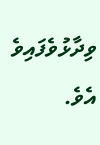ވިދާޅުވެފައިވެ އެވެ.